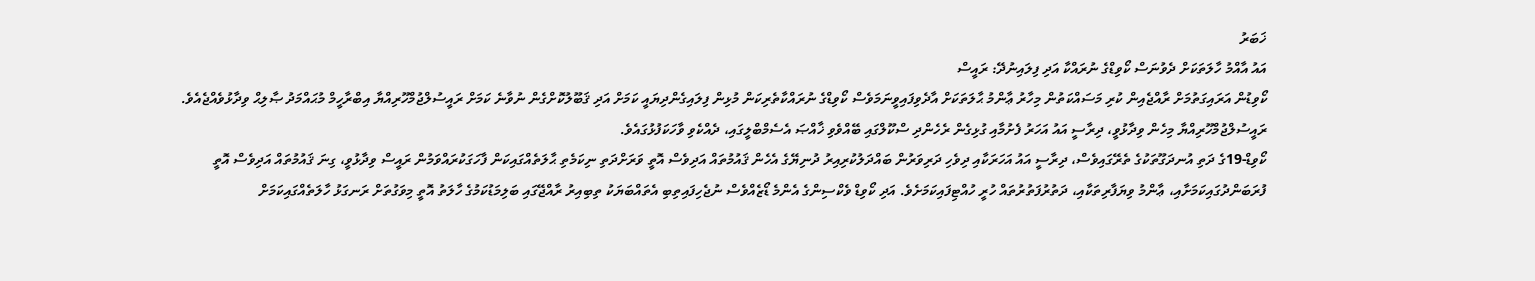ޚަބަރު
އައު އާއްމު ހާލަތަކަށް ދެވުނަސް ކޯވިޑްގެ ނުރައްކާ އަދި ފިލައިނުދޭ: ރައީސް
ކޯވިޑުން އަރައިގަތުމަށް ރާއްޖެއިން ކުރި މަސައްކަތުން މިހާރު ޢާންމު ޙާލަތަކަށް އާދެވިފައިވީނަމަވެސް ކޯވިޑްގެ ނުރައްކާތެރިކަން މުޅިން ފިލައިގެންދިޔައީ ކަމަށް އަދި ޤަބޫލުކޮށްގެން ނުވާނެ ކަމަށް ރައީސުލްޖުމްހޫރިއްޔާ އިބްރާހީމް މުޙައްމަދު ޞާލިޙް ވިދާޅުވެއްޖެއެވެ.
ރައީސުލްޖުމްހޫރިއްޔާ މިހެން ވިދާޅުވީ، ދިރާސީ އައު އަހަރު ފެށުމާއި ގުޅިގެން ރެހެންދި ސްކޫލްގައި ބޭއްވެވި ޚާއްޞަ އެސެމްބްލީގައި، ދެއްކެވި ވާހަކަފުޅުގައެވެ.
ކޯވިޑް-19ގެ ދަތި އުނދަގޫތަކުގެ ތެރޭގައިވެސް، ދިރާސީ އައު އަހަރަކާއި ދިވެހި ދަރިވަރުން ބައްދަލުކުރިއިރު ދުނިޔޭގެ އެހެން ޤައުމުތައް އަދިވެސް އޮތީ ވަރަށްދަތި ނިކަމެތި ޙާލަތެއްގައިކަން ފާހަގަކުރައްވަމުން ރައީސް ވިދާޅުވީ، ގިނަ ޤައުމުތައް އަދިވެސް އޮތީ ފުރަބަންދުގައިކަމަށާއި، ޢާންމު ވިޔަފާރިތަކާއި، ދަތުރުފަތުރުތައް ހުރީ ހުއްޓިފައިކަމަށެވެ. އަދި ކޯވިޑް ވެކްސިންގެ އެންމެ ޑޯޒެއްވެސް ނުޖެހިފައިތިބި އެތައްބަޔަކު ތިބިއިރު ރާއްޖޭގައި ބަލިމަޑުކަމުގެ ހާލަތު އޮތީ މިވަގުތަށް ރަނގަޅު ހާލަތެއްގައިކަމަށް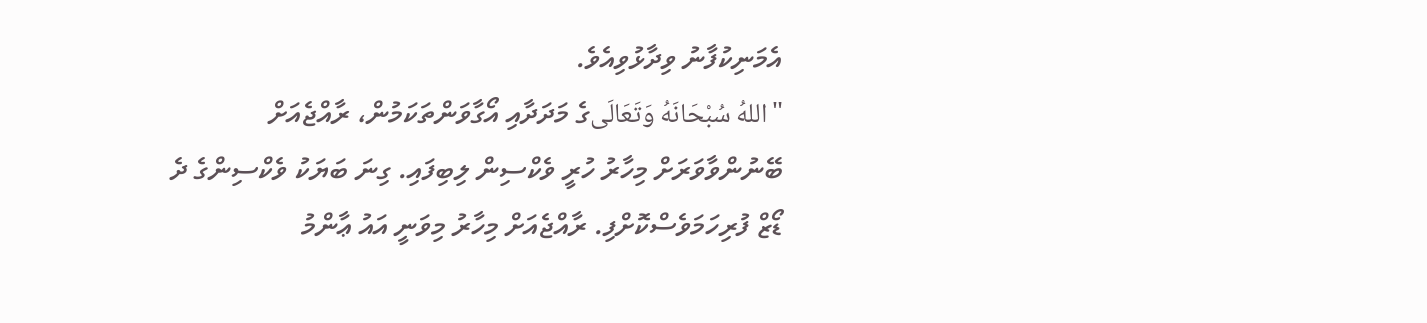އެމަނިކުފާނު ވިދާޅުވިއެވެ.
"اللهُ سُبْحَانَهُ وَتَعَالَىގެ މަދަދާއި އޯގާވަންތަކަމުން، ރާއްޖެއަށް ބޭނުންވާވަރަށް މިހާރު ހުރީ ވެކްސިން ލިބިފައި. ގިނަ ބަޔަކު ވެކްސިންގެ ދެ ޑޯޒް ފުރިހަމަވެސްކޮށްފި. ރާއްޖެއަށް މިހާރު މިވަނީ އައު ޢާންމު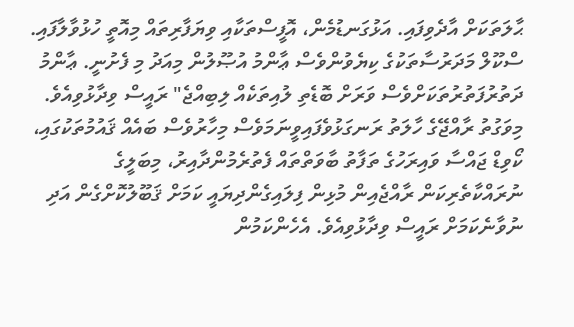ޙާލަތަކަށް އާދެވިފައި. އަޅުގަނޑުމެން، އޮފީސްތަކާއި ވިޔަފާރިތައް މިއޮތީ ހުޅުވާލާފައި. ސްކޫލް މަދަރުސާތަކުގެ ކިޔެވުންވެސް ޢާންމު އުޞޫލުން މިއަދު މި ފެށުނީ. ޢާންމު ދަތުރުފަތުރުތަކަށްވެސް ވަރަށް ބޮޑެތި ލުއިތަކެއް ލިބިއްޖެ" ރައީސް ވިދާޅުވިއެވެ.
މިވަގުތު ރާއްޖޭގެ ހާލަތު ރަނގަޅުވެފައިވީނަމަވެސް މިހާރުވެސް ބައެއް ޤައުމުތަކުގައި، ކޯވިޑް ޖައްސާ ވައިރަހުގެ ތަފާތު ބާވަތްތައް ފެތުރެމުންދާއިރު، މިބަލީގެ ނުރައްކާތެރިކަން ރާއްޖެއިން މުޅިން ފިލައިގެންދިޔައީ ކަމަށް ޤަބޫލުކޮށްގެން އަދި ނުވާނެކަމަށް ރައީސް ވިދާޅުވިއެވެ. އެހެންކަމުން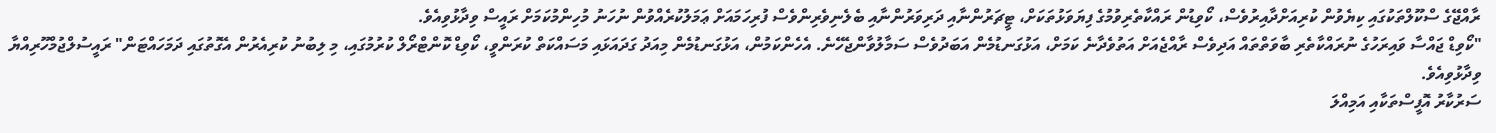ރާއްޖޭގެ ސްކޫލްތަކުގައި ކިޔެވުން ކުރިއަށްދާއިރުވެސް، ކޯވިޑުން ރައްކާތެރިވުމުގެ ފިޔަވަޅުތަކަށް، ޓީޗަރުންނާއި ދަރިވަރުންނާއި ބެލެނިވެރިންވެސް ފުރިހަމައަށް ޢަމަލުކުރެއްވުން ނުހަނު މުހިންމުކަމަށް ރައީސް ވިދާޅުވިއެވެ.
"ކޯވިޑް ޖައްސާ ވައިރަހުގެ ނުރައްކާތެރި ބާވަތްތައް އަދިވެސް ރާއްޖެއަށް އަތުވެދާނެ ކަމަށް، އަޅުގަނޑުމެން އަބަދުވެސް ސަމާލުވާންޖެހޭނެ. އެހެންކަމުން، އަޅުގަނޑުމެން މިއަދު ގަދައަޅައި މަސައްކަތް ކުރަންވީ، ކޯވިޑް ކޮންޓްރޯލް ކުރުމުގައި، މި ލިބުނު ކުރިއެރުން އެގޮތުގައި ދަމަހައްޓަން" ރައީސުލްޖުމްހޫރިއްޔާ ވިދާޅުވިއެވެ.
ސަރުކާރު އޮފީސްތަކާއި އަމިއްލަ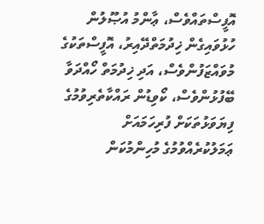އޮފީސްތައްވެސް، ޢާންމު އުޞޫލުން ހުޅުވައިގެން ޚިދުމަތްދޭއިރު، އޮފީސްތަކުގެ މުވައްޒަފުންވެސް، އަދި ޚިދުމަތް ހޯއްދަވާ ބޭފުޅުންވެސް، ކޯވިޑުން ރައްކާތެރިވުމުގެ ފިޔަވަޅުތަކަށް ފުރިހަމައަށް ޢަމަލުކުރެއްވުމުގެ މުހިންމުކަން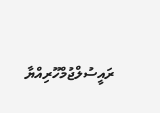ރައީސުލްޖުމްހޫރިއްޔާ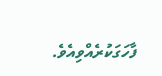ފާހަގަކުރެއްވިއެވެ.